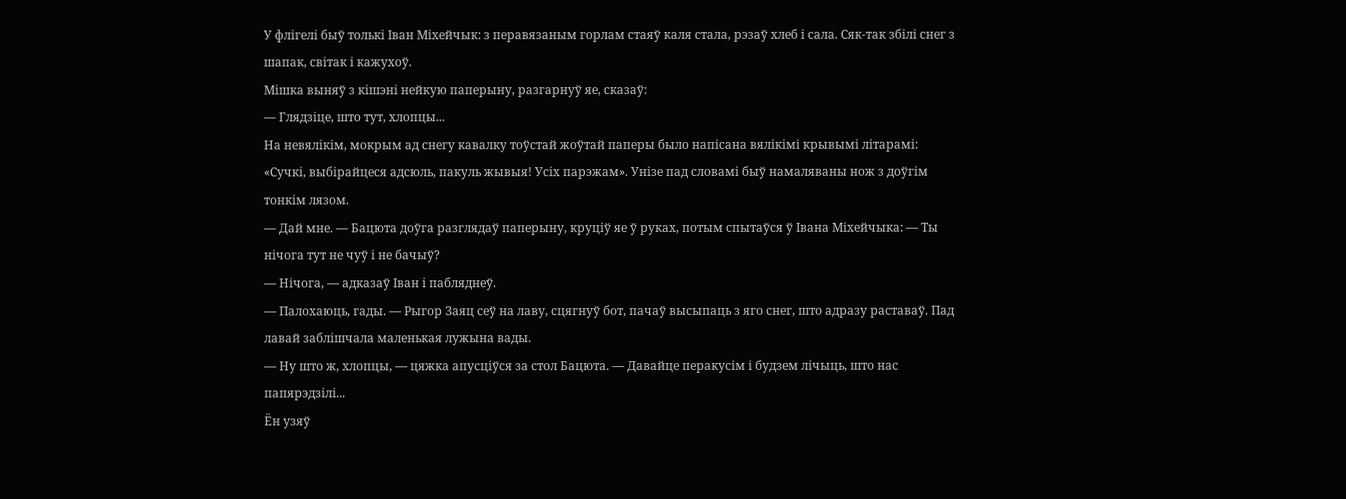У флігелі быў толькі Іван Міхейчык: з перавязаным горлам стаяў каля стала, рэзаў хлеб і сала. Сяк-так збілі снег з шапак, світак і кажухоў.
Мішка выняў з кішэні нейкую паперыну, разгарнуў яе, сказаў:
— Глядзіце, што тут, хлопцы...
На невялікім, мокрым ад снегу кавалку тоўстай жоўтай паперы было напісана вялікімі крывымі літарамі: «Сучкі, выбірайцеся адсюль, пакуль жывыя! Усіх парэжам». Унізе пад словамі быў намаляваны нож з доўгім тонкім лязом.
— Дай мне. — Бацюта доўга разглядаў паперыну, круціў яе ў руках, потым спытаўся ў Івана Міхейчыка: — Ты нічога тут не чуў і не бачыў?
— Нічога, — адказаў Іван і пабляднеў.
— Палохаюць, гады. — Рыгор Заяц сеў на лаву, сцягнуў бот, пачаў высыпаць з яго снег, што адразу раставаў. Пад лавай заблішчала маленькая лужына вады.
— Ну што ж, хлопцы, — цяжка апусціўся за стол Бацюта. — Давайце перакусім і будзем лічыць, што нас папярэдзілі...
Ён узяў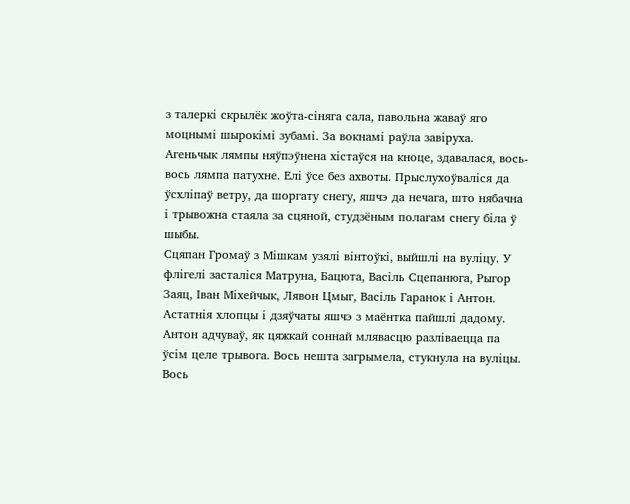з талеркі скрылёк жоўта-сіняга сала, павольна жаваў яго моцнымі шырокімі зубамі. За вокнамі раўла завіруха. Агеньчык лямпы няўпэўнена хістаўся на кноце, здавалася, вось-вось лямпа патухне. Елі ўсе без ахвоты. Прыслухоўваліся да ўсхліпаў ветру, да шоргату снегу, яшчэ да нечага, што нябачна і трывожна стаяла за сцяной, студзёным полагам снегу біла ў шыбы.
Сцяпан Громаў з Мішкам узялі вінтоўкі, выйшлі на вуліцу. У флігелі засталіся Матруна, Бацюта, Васіль Сцепанюга, Рыгор Заяц, Іван Міхейчык, Лявон Цмыг, Васіль Гаранок і Антон. Астатнія хлопцы і дзяўчаты яшчэ з маёнтка пайшлі дадому.
Антон адчуваў, як цяжкай соннай млявасцю разліваецца па ўсім целе трывога. Вось нешта загрымела, стукнула на вуліцы. Вось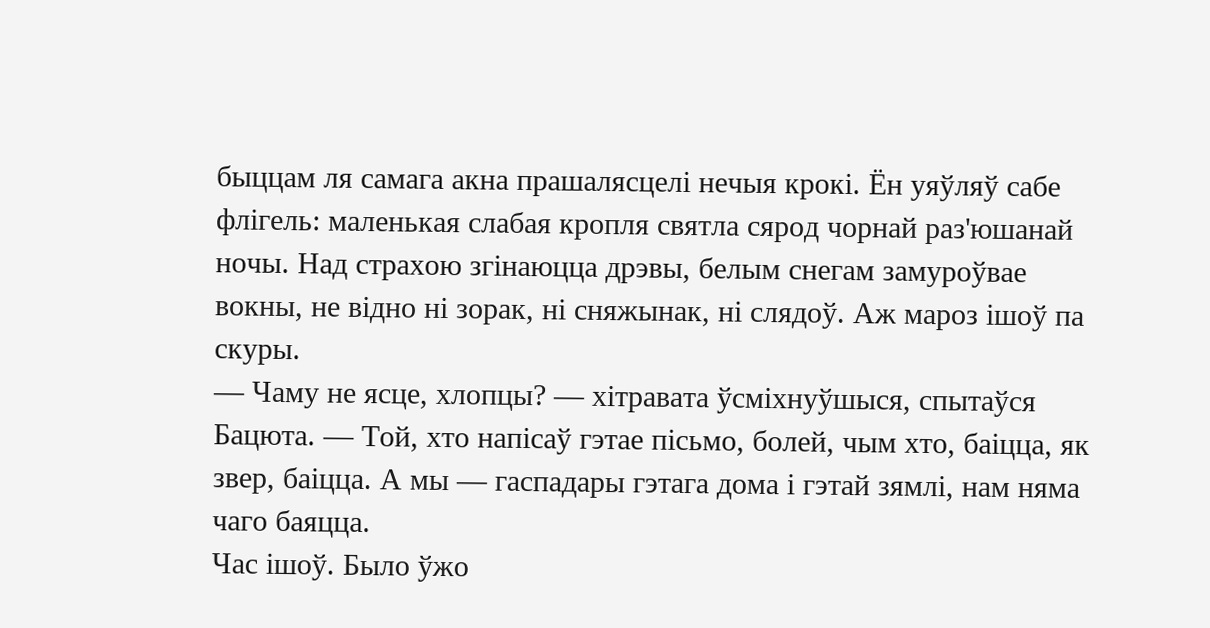быццам ля самага акна прашалясцелі нечыя крокі. Ён уяўляў сабе флігель: маленькая слабая кропля святла сярод чорнай раз'юшанай ночы. Над страхою згінаюцца дрэвы, белым снегам замуроўвае вокны, не відно ні зорак, ні сняжынак, ні слядоў. Аж мароз ішоў па скуры.
— Чаму не ясце, хлопцы? — хітравата ўсміхнуўшыся, спытаўся Бацюта. — Той, хто напісаў гэтае пісьмо, болей, чым хто, баіцца, як звер, баіцца. А мы — гаспадары гэтага дома і гэтай зямлі, нам няма чаго баяцца.
Час ішоў. Было ўжо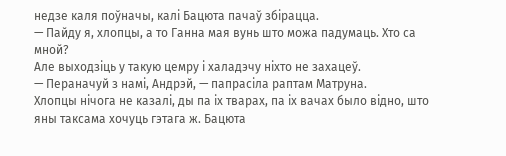недзе каля поўначы, калі Бацюта пачаў збірацца.
— Пайду я, хлопцы, а то Ганна мая вунь што можа падумаць. Хто са мной?
Але выходзіць у такую цемру і халадэчу ніхто не захацеў.
— Пераначуй з намі, Андрэй, — папрасіла раптам Матруна.
Хлопцы нічога не казалі, ды па іх тварах, па іх вачах было відно, што яны таксама хочуць гэтага ж. Бацюта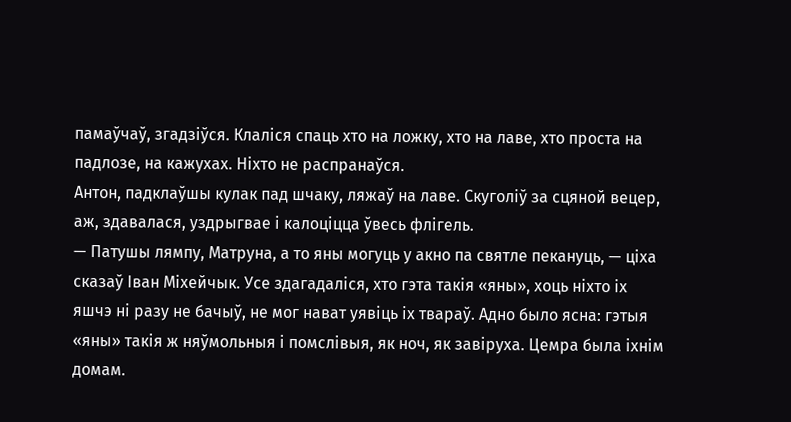памаўчаў, згадзіўся. Клаліся спаць хто на ложку, хто на лаве, хто проста на падлозе, на кажухах. Ніхто не распранаўся.
Антон, падклаўшы кулак пад шчаку, ляжаў на лаве. Скуголіў за сцяной вецер, аж, здавалася, уздрыгвае і калоціцца ўвесь флігель.
— Патушы лямпу, Матруна, а то яны могуць у акно па святле пекануць, — ціха сказаў Іван Міхейчык. Усе здагадаліся, хто гэта такія «яны», хоць ніхто іх яшчэ ні разу не бачыў, не мог нават уявіць іх твараў. Адно было ясна: гэтыя «яны» такія ж няўмольныя і помслівыя, як ноч, як завіруха. Цемра была іхнім домам.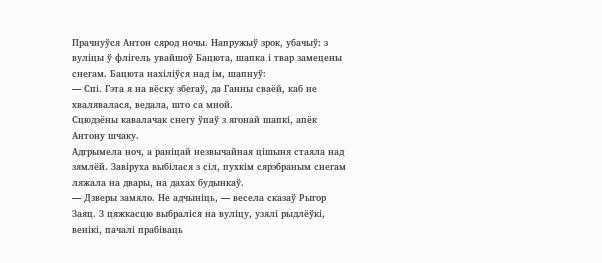Прачнуўся Антон сярод ночы. Напружыў зрок, убачыў: з вуліцы ў флігель увайшоў Бацюта, шапка і твар замецены снегам. Бацюта нахіліўся над ім, шапнуў:
— Спі. Гэта я на вёску збегаў, да Ганны сваёй, каб не хвалявалася, ведала, што са мной.
Сцюдзёны кавалачак снегу ўпаў з ягонай шапкі, апёк Антону шчаку.
Адгрымела ноч, а раніцай незвычайная цішыня стаяла над зямлёй. Завіруха выбілася з сіл, пухкім сярэбраным снегам ляжала на двары, на дахах будынкаў.
— Дзверы замяло. Не адчыніць, — весела сказаў Рыгор Заяц. З цяжкасцю выбраліся на вуліцу, узялі рыдлёўкі, венікі, пачалі прабіваць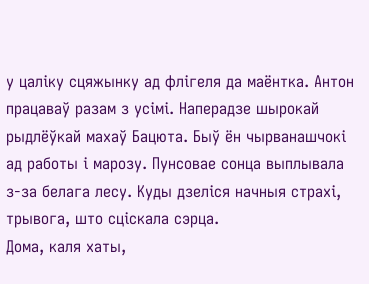у цаліку сцяжынку ад флігеля да маёнтка. Антон працаваў разам з усімі. Наперадзе шырокай рыдлёўкай махаў Бацюта. Быў ён чырванашчокі ад работы і марозу. Пунсовае сонца выплывала з-за белага лесу. Куды дзеліся начныя страхі, трывога, што сціскала сэрца.
Дома, каля хаты,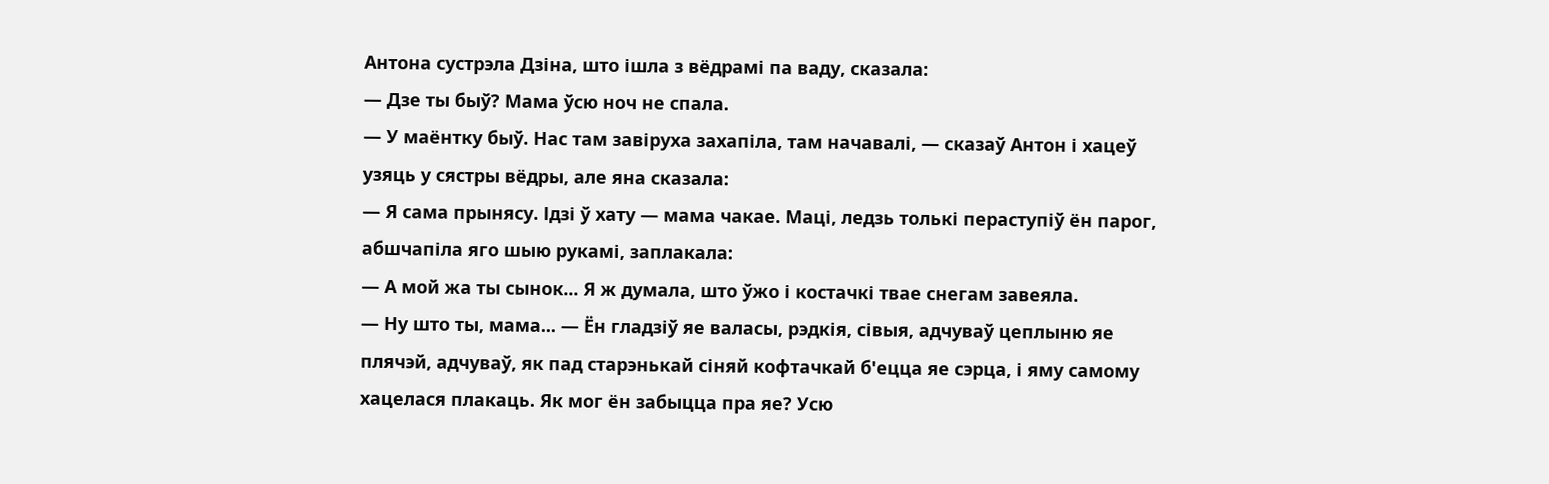Антона сустрэла Дзіна, што ішла з вёдрамі па ваду, сказала:
— Дзе ты быў? Мама ўсю ноч не спала.
— У маёнтку быў. Нас там завіруха захапіла, там начавалі, — сказаў Антон і хацеў узяць у сястры вёдры, але яна сказала:
— Я сама прынясу. Ідзі ў хату — мама чакае. Маці, ледзь толькі пераступіў ён парог, абшчапіла яго шыю рукамі, заплакала:
— А мой жа ты сынок... Я ж думала, што ўжо і костачкі твае снегам завеяла.
— Ну што ты, мама... — Ён гладзіў яе валасы, рэдкія, сівыя, адчуваў цеплыню яе плячэй, адчуваў, як пад старэнькай сіняй кофтачкай б'ецца яе сэрца, і яму самому хацелася плакаць. Як мог ён забыцца пра яе? Усю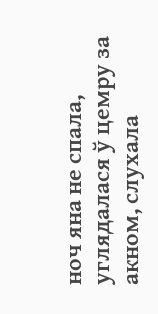ноч яна не спала, углядалася ў цемру за акном, слухала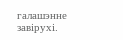галашэнне завірухі.